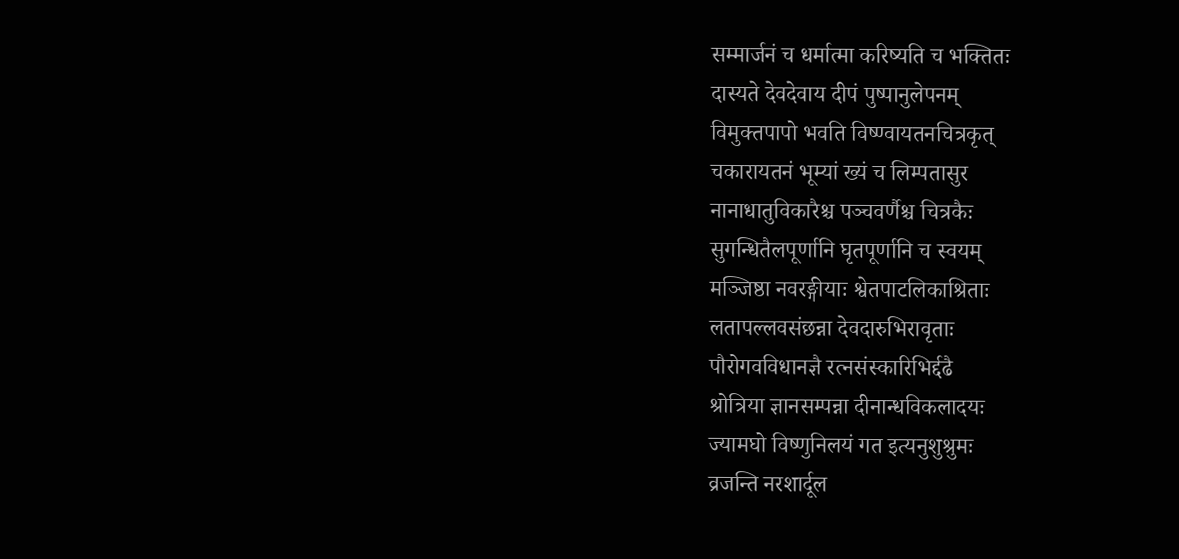सम्मार्जनं च धर्मात्मा करिष्यति च भक्तितः
दास्यते देवदेवाय दीपं पुष्पानुलेपनम्
विमुक्तपापो भवति विष्ण्वायतनचित्रकृत्
चकारायतनं भूम्यां ख्यं च लिम्पतासुर
नानाधातुविकारैश्च पञ्चवर्णैश्च चित्रकैः
सुगन्धितैलपूर्णानि घृतपूर्णानि च स्वयम्
मञ्जिष्ठा नवरङ्गीयाः श्वेतपाटलिकाश्रिताः
लतापल्लवसंछन्ना देवदारुभिरावृताः
पौरोगवविधानज्ञै रत्नसंस्कारिभिर्द्दढै
श्रोत्रिया ज्ञानसम्पन्ना दीनान्धविकलादयः
ज्यामघो विष्णुनिलयं गत इत्यनुशुश्रुमः
व्रजन्ति नरशार्दूल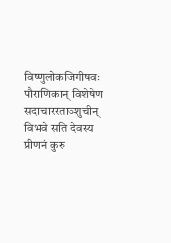विष्णुलोकजिगीषवः
पौराणिकान् विशेषेण सदाचाररताञ्शुचीन्
विभवे सति देवस्य प्रीणनं कुरु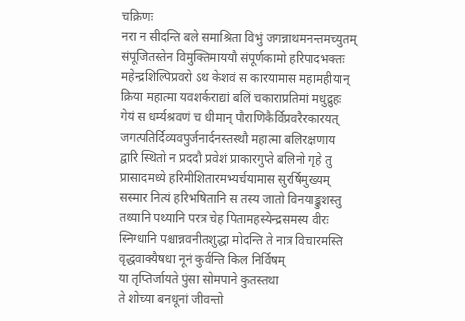चक्रिणः
नरा न सीदन्ति बले समाश्रिता विभुं जगन्नाथमनन्तमच्युतम्
संपूजितस्तेन विमुक्तिमाययौ संपूर्णकामो हरिपादभक्तः
महेन्द्रशिल्पिप्रवरो ऽथ केशवं स कारयामास महामहीयान्
क्रिया महात्मा यवशर्कराद्यां बलिं चकाराप्रतिमां मधुद्रुहः
गेयं स धर्म्यश्रवणं च धीमान् पौराणिकैर्विप्रवरैरकारयत्
जगत्पतिर्दिव्यवपुर्जनार्दनस्तस्थौ महात्मा बलिरक्षणाय
द्वारि स्थितो न प्रददौ प्रवेशं प्राकारगुप्ते बलिनो गृहे तु
प्रासादमध्ये हरिमीशितारमभ्यर्चयामास सुरर्षिमुख्यम्
सस्मार नित्यं हरिभषितानि स तस्य जातो विनयाङ्कुशस्तु
तथ्यानि पथ्यानि परत्र चेह पितामहस्येन्द्रसमस्य वीरः
स्निग्धानि पश्चान्नवनीतशुद्धा मोदन्ति ते नात्र विचारमस्ति
वृद्धवाक्यैषधा नूनं कुर्वन्ति किल निर्विषम्
या तृप्तिर्जायते पुंसा सोमपाने कुतस्तथा
ते शोच्या बनधूनां जीवन्तो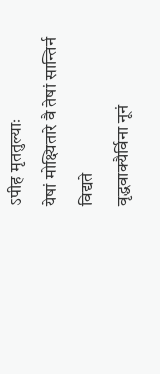ऽपीह मृततुल्याः
येषां मोक्ष्यितारे वै तेषां सान्तिर्न विद्यते
वृद्धवाक्यैर्विना नूनं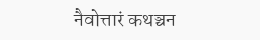नैवोत्तारं कथञ्चन